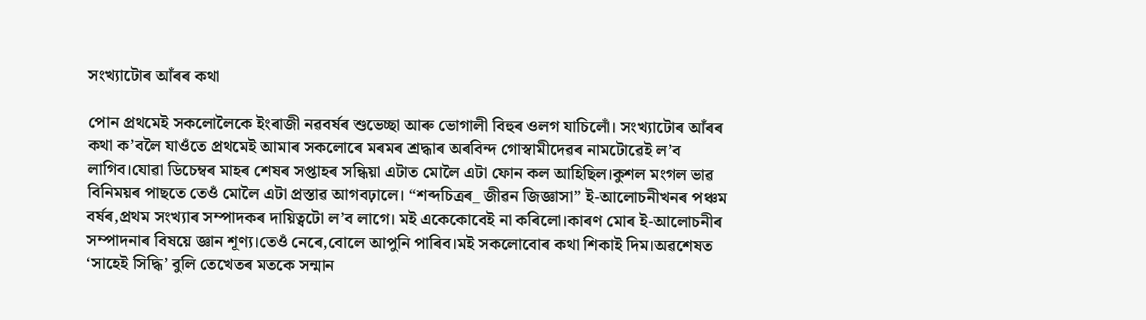সংখ্যাটোৰ আঁৰৰ কথা

পোন প্ৰথমেই সকলোলৈকে ইংৰাজী নৱবৰ্ষৰ শুভেচ্ছা আৰু ভোগালী বিহুৰ ওলগ যাচিলোঁ। সংখ্যাটোৰ আঁৰৰ কথা ক’বলৈ যাওঁতে প্ৰথমেই আমাৰ সকলোৰে মৰমৰ শ্ৰদ্ধাৰ অৰবিন্দ গোস্বামীদেৱৰ নামটোৱেই ল’ব লাগিব।যোৱা ডিচেম্বৰ মাহৰ শেষৰ সপ্তাহৰ সন্ধিয়া এটাত মোলৈ এটা ফোন কল আহিছিল।কুশল মংগল ভাৱ বিনিময়ৰ পাছতে তেওঁ মোলৈ এটা প্ৰস্তাৱ আগবঢ়ালে। “শব্দচিত্ৰৰ_ জীৱন জিজ্ঞাসা” ই-আলোচনীখনৰ পঞ্চম বৰ্ষৰ,প্ৰথম সংখ্যাৰ সম্পাদকৰ দায়িত্বটো ল’ব লাগে। মই একেকোবেই না কৰিলো।কাৰণ মোৰ ই-আলোচনীৰ সম্পাদনাৰ বিষয়ে জ্ঞান শূণ্য।তেওঁ নেৰে,বোলে আপুনি পাৰিব।মই সকলোবোৰ কথা শিকাই দিম।অৱশেষত ‘সাহেই সিদ্ধি’ বুলি তেখেতৰ মতকে সন্মান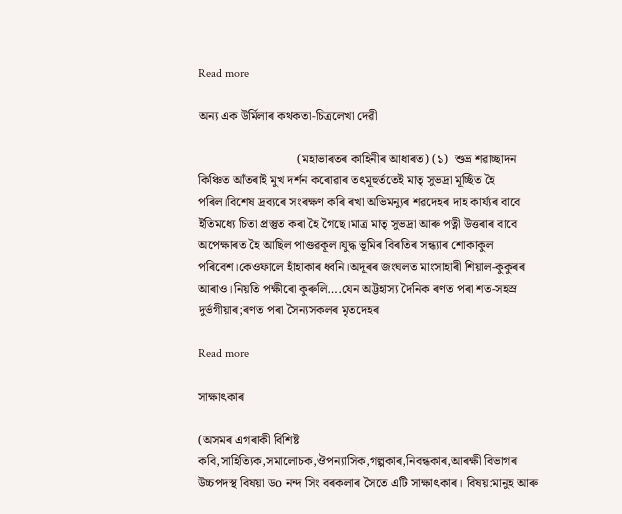Read more

অন্য এক উৰ্মিলাৰ কথকতা-চিত্ৰলেখা দেৱী

                                (মহাভাৰতৰ কাহিনীৰ আধাৰত) (১)  শুভ্ৰ শৱাচ্ছাদন কিঞ্চিত আঁতৰাই মুখ দৰ্শন কৰোৱাৰ তৎমূহুৰ্ততেই মাতৃ সুভদ্ৰা মূৰ্চ্ছিত হৈ পৰিল।বিশেষ দ্ৰব্যৰে সংৰক্ষণ কৰি ৰখা অভিমন্যুৰ শৱদেহৰ দাহ কাৰ্য্যৰ বাবে ইতিমধ্যে চিতা প্ৰস্তুত কৰা হৈ গৈছে।মাত্ৰ মাতৃ সুভদ্ৰা আৰু পত্নী উত্তৰাৰ বাবে অপেক্ষাৰত হৈ আছিল পাণ্ডৱকূল।যুদ্ধ ভূমিৰ বিৰতিৰ সন্ধ্যাৰ শোকাকুল পৰিবেশ।কেওফালে হাঁহাকাৰ ধ্বনি।অদূৰৰ জংঘলত মাংসাহাৰী শিয়াল-কুকুৰৰ আৰাও।নিয়তি পক্ষীৰো কুৰুলি….যেন অট্টহাস্য দৈনিক ৰণত পৰা শত-সহস্ৰ দুৰ্ভগীয়াৰ;ৰণত পৰা সৈন্যসকলৰ মৃতদেহৰ

Read more

সাক্ষাৎকাৰ

(অসমৰ এগৰাকী বিশিষ্ট কবি,সাহিত্যিক,সমালোচক,ঔপন্যাসিক,গল্পকাৰ,নিবন্ধকাৰ,আৰক্ষী বিভাগৰ উচ্চপদস্থ বিষয়া ডo নন্দ সিং বৰকলাৰ সৈতে এটি সাক্ষাৎকাৰ। বিষয়:মানুহ আৰু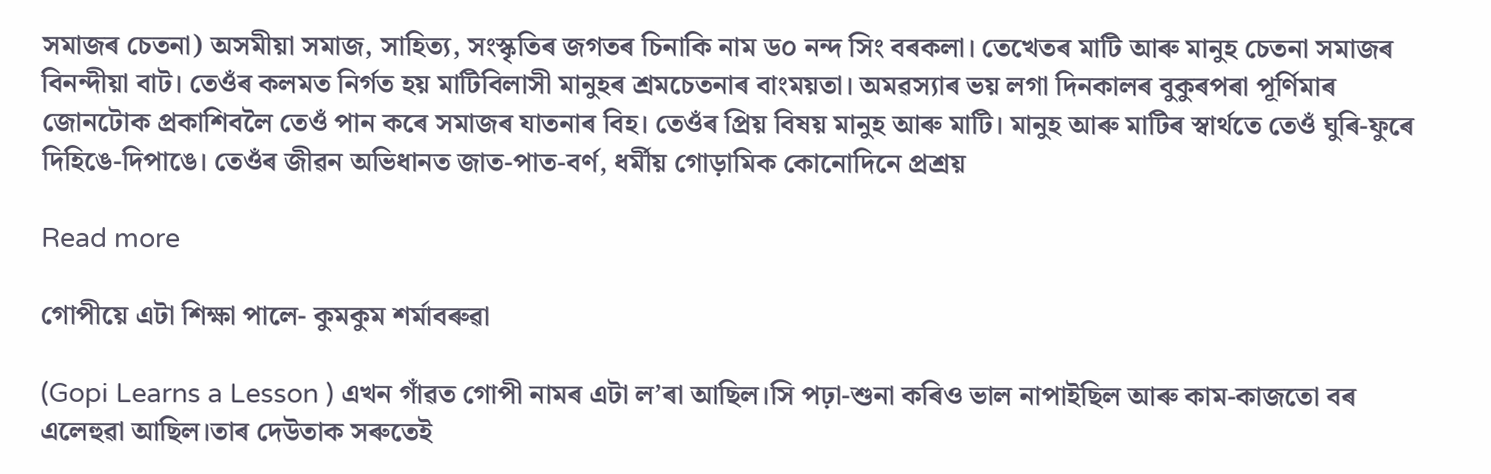সমাজৰ চেতনা) অসমীয়া সমাজ, সাহিত্য, সংস্কৃতিৰ জগতৰ চিনাকি নাম ড০ নন্দ সিং বৰকলা। তেখেতৰ মাটি আৰু মানুহ চেতনা সমাজৰ বিনন্দীয়া বাট। তেওঁৰ কলমত নিৰ্গত হয় মাটিবিলাসী মানুহৰ শ্ৰমচেতনাৰ বাংময়তা। অমৱস্যাৰ ভয় লগা দিনকালৰ বুকুৰপৰা পূৰ্ণিমাৰ জোনটোক প্ৰকাশিবলৈ তেওঁ পান কৰে সমাজৰ যাতনাৰ বিহ। তেওঁৰ প্ৰিয় বিষয় মানুহ আৰু মাটি। মানুহ আৰু মাটিৰ স্বাৰ্থতে তেওঁ ঘুৰি-ফুৰে দিহিঙে-দিপাঙে। তেওঁৰ জীৱন অভিধানত জাত-পাত-বৰ্ণ, ধৰ্মীয় গোড়ামিক কোনোদিনে প্ৰশ্ৰয়

Read more

গোপীয়ে এটা শিক্ষা পালে- কুমকুম শৰ্মাবৰুৱা

(Gopi Learns a Lesson ) এখন গাঁৱত গোপী নামৰ এটা ল’ৰা আছিল।সি পঢ়া-শুনা কৰিও ভাল নাপাইছিল আৰু কাম-কাজতো বৰ এলেহুৱা আছিল।তাৰ দেউতাক সৰুতেই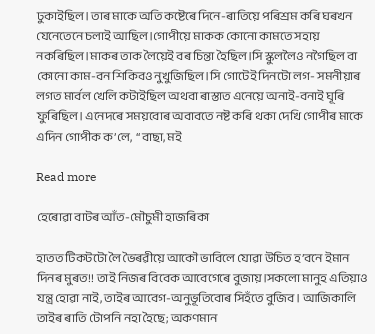ঢুকাইছিল। তাৰ মাকে অতি কষ্টেৰে দিনে-ৰাতিয়ে পৰিশ্ৰম কৰি ঘৰখন যেনেতেনে চলাই আছিল।গোপীয়ে মাকক কোনো কামতে সহায় নকৰিছিল।মাকৰ তাক লৈয়েই বৰ চিন্তা হৈছিল।সি স্কুললৈও নগৈছিল বা কোনো কাম-বন শিকিবও নুখুজিছিল।সি গোটেই দিনটো লগ- সমনীয়াৰ লগত মাৰ্বল খেলি কটাইছিল অথবা ৰাস্তাত এনেয়ে অনাই-বনাই ঘূৰি ফুৰিছিল। এনেদৰে সময়বোৰ অবাবতে নষ্ট কৰি থকা দেখি গোপীৰ মাকে এদিন গোপীক ক’লে,  “বাছা, মই

Read more

হেৰোৱা বাটৰ আঁত-মৌচুমী হাজৰিকা

হাতত টিকটটো লৈ ভৈৰৱীয়ে আকৌ ভাবিলে যোৱা উচিত হ’বনে ইমান দিনৰ মুৰত!! তাই নিজৰ বিবেক আবেগেৰে বুজায়।সকলো মানুহ এতিয়াও যন্ত্ৰ হোৱা নাই, তাইৰ আবেগ-অনুভূতিবোৰ সিহঁতে বুজিব। আজিকালি তাইৰ ৰাতি টোপনি নহা হৈছে; অকণমান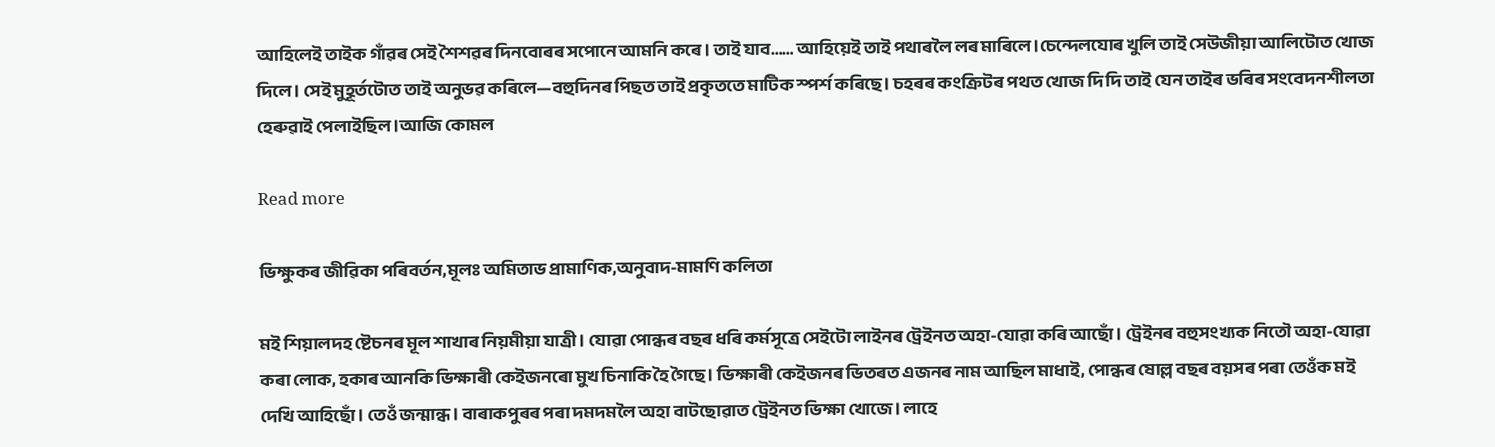আহিলেই তাইক গাঁৱৰ সেই শৈশৱৰ দিনবোৰৰ সপোনে আমনি কৰে। তাই যাব…… আহিয়েই তাই পথাৰলৈ লৰ মাৰিলে।চেন্দেলযোৰ খুলি তাই সেউজীয়া আলিটোত খোজ দিলে। সেই মুহূৰ্তটোত তাই অনুভৱ কৰিলে—বহুদিনৰ পিছত তাই প্ৰকৃততে মাটিক স্পৰ্শ কৰিছে। চহৰৰ কংক্ৰিটৰ পথত খোজ দি দি তাই যেন তাইৰ ভৰিৰ সংবেদনশীলতা হেৰুৱাই পেলাইছিল।আজি কোমল

Read more

ভিক্ষুকৰ জীৱিকা পৰিবৰ্তন,মূলঃ অমিতাভ প্ৰামাণিক,অনুবাদ-মামণি কলিতা

মই শিয়ালদহ ষ্টেচনৰ মূল শাখাৰ নিয়মীয়া যাত্ৰী। যোৱা পোন্ধৰ বছৰ ধৰি কৰ্মসূত্ৰে সেইটো লাইনৰ ট্ৰেইনত অহা-যোৱা কৰি আছোঁ। ট্ৰেইনৰ বহুসংখ্যক নিতৌ অহা-যোৱা কৰা লোক, হকাৰ আনকি ভিক্ষাৰী কেইজনৰো মুখ চিনাকি হৈ গৈছে। ভিক্ষাৰী কেইজনৰ ভিতৰত এজনৰ নাম আছিল মাধাই, পোন্ধৰ ষোল্ল বছৰ বয়সৰ পৰা তেওঁক ম‌ই দেখি আহিছোঁ। তেওঁ জন্মান্ধ। বাৰাকপুৰৰ পৰা দমদমলৈ অহা বাটছোৱাত ট্ৰেইনত ভিক্ষা খোজে। লাহে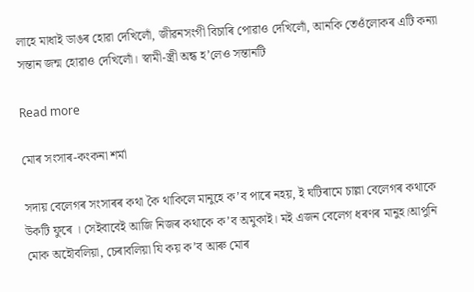লাহে মাধাই ডাঙৰ হোৱা দেখিলোঁ, জীৱনসংগী বিচাৰি পোৱাও দেখিলোঁ, আনকি তেওঁলোকৰ এটি কন্যা সন্তান জন্ম হোৱাও দেখিলোঁ। স্বামী-স্ত্ৰী অন্ধ হ’লেও সন্তানটি

Read more

মোৰ সংসাৰ-কংকনা শৰ্মা

সদায় বেলেগৰ সংসাৰৰ কথা কৈ থাকিলে মানুহে ক’ব পাৰে নহয়, ই ঘটিৰামে চাল্লা বেলেগৰ কথাকে উকটি ফুৰে । সেইবাবেই আজি নিজৰ কথাকে ক’ব অমুকাই। মই এজন বেলেগ ধৰণৰ মানুহ।আপুনি মোক অহৌবলিয়া, চেৰাবলিয়া যি কয় ক’ব আৰু মোৰ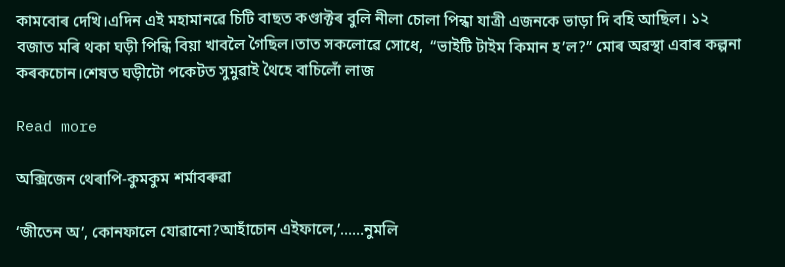কামবোৰ দেখি।এদিন এই মহামানৱে চিটি বাছত কণ্ডাক্টৰ বুলি নীলা চোলা পিন্ধা যাত্রী এজনকে ভাড়া দি বহি আছিল। ১২ বজাত মৰি থকা ঘড়ী পিন্ধি বিয়া খাবলৈ গৈছিল।তাত সকলোৱে সোধে,  “ভাইটি টাইম কিমান হ’ল?” মোৰ অৱস্থা এবাৰ কল্পনা কৰকচোন।শেষত ঘড়ীটো পকেটত সুমুৱাই থৈহে বাচিলোঁ লাজ

Read more

অক্সিজেন থেৰাপি-কুমকুম শৰ্মাবৰুৱা

‘জীতেন অ’, কোনফালে যোৱানো?আহাঁচোন এইফালে,’……নুমলি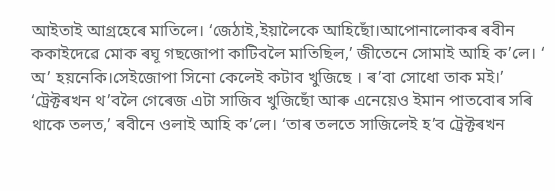আইতাই আগ্ৰহেৰে মাতিলে। ‘জেঠাই,ইয়ালৈকে আহিছোঁ।আপোনালোকৰ ৰবীন ককাইদেৱে মোক ৰঘূ গছজোপা কাটিবলৈ মাতিছিল,’ জীতেনে সোমাই আহি ক’লে। ‘ অ’ হয়নেকি।সেইজোপা সিনো কেলেই কটাব খুজিছে । ৰ’বা সোধো তাক মই।’ ‘ট্ৰেক্টৰখন থ’বলৈ গেৰেজ এটা সাজিব খুজিছোঁ আৰু এনেয়েও ইমান পাতবোৰ সৰি থাকে তলত,’ ৰবীনে ওলাই আহি ক’লে। ‘তাৰ তলতে সাজিলেই হ’ব ট্ৰেক্টৰখন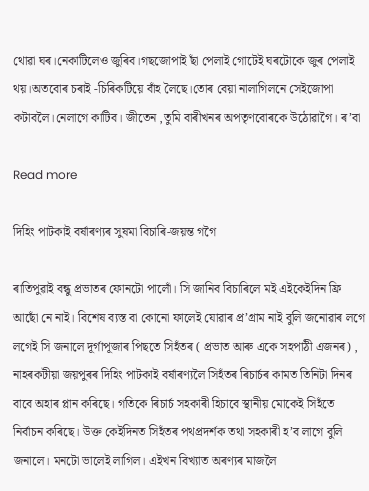থোৱা ঘৰ।নেকাটিলেও জুৰিব।গছজোপাই ছাঁ পেলাই গোটেই ঘৰটোকে জুৰ পেলাই থয়।অতবোৰ চৰাই -চিৰিকটিয়ে বাঁহ লৈছে।তোৰ বেয়া নালাগিলনে সেইজোপা কটাবলৈ।নেলাগে কাটিব। জীতেন ,তুমি বাৰীখনৰ অপতৃণবোৰকে উঠোৱাগৈ। ৰ’বা

Read more

দিহিং পাটকাই বৰ্ষাৰণ্যৰ সুষমা বিচাৰি-জয়ন্ত গগৈ

ৰাতিপুৱাই বন্ধু প্ৰভাতৰ ফোনটো পালোঁ। সি জানিব বিচাৰিলে মই এইকেইদিন ফ্ৰি আছোঁ নে নাই। বিশেষ ব্যস্ত বা কোনো ফালেই যোৱাৰ প্ৰ’গ্ৰাম নাই বুলি জনোৱাৰ লগে লগেই সি জনালে দূৰ্গাপূজাৰ পিছতে সিহঁতৰ ( প্ৰভাত আৰু একে সহপাঠী এজনৰ) , নাহৰকটীয়া জয়পুৰৰ দিহিং পাটকাই বৰ্ষাৰণ্যলৈ সিহঁতৰ ৰিচাৰ্চৰ কামত তিনিটা দিনৰ বাবে অহাৰ প্লান কৰিছে। গতিকে ৰিচাৰ্চ সহকাৰী হিচাবে স্থানীয় মোকেই সিহঁতে নিৰ্বাচন কৰিছে। উক্ত কেইদিনত সিহঁতৰ পথপ্ৰদৰ্শক তথা সহকাৰী হ’ব লাগে বুলি জনালে। মনটো ভালেই লাগিল। এইখন বিখ্যাত অৰণ্যৰ মাজলৈ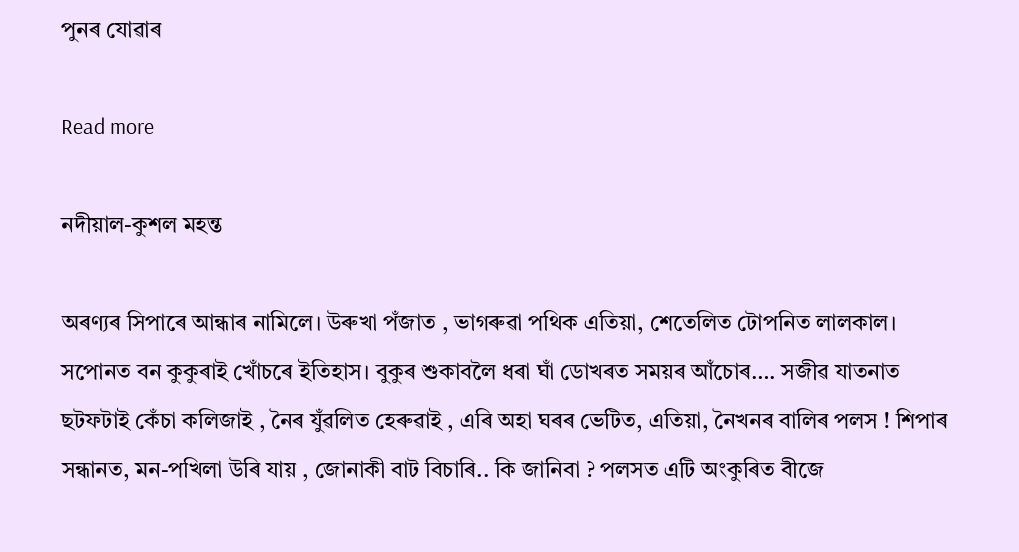পুনৰ যোৱাৰ

Read more

নদীয়াল-কুশল মহন্ত

অৰণ্যৰ সিপাৰে আন্ধাৰ নামিলে। উৰুখা পঁজাত , ভাগৰুৱা পথিক এতিয়া, শেতেলিত টোপনিত লালকাল। সপোনত বন কুকুৰাই খোঁচৰে ইতিহাস। বুকুৰ শুকাবলৈ ধৰা ঘাঁ ডোখৰত সময়ৰ আঁচোৰ…. সজীৱ যাতনাত ছটফটাই কেঁচা কলিজাই , নৈৰ যুঁৱলিত হেৰুৱাই , এৰি অহা ঘৰৰ ভেটিত, এতিয়া, নৈখনৰ বালিৰ পলস ! শিপাৰ সন্ধানত, মন-পখিলা উৰি যায় , জোনাকী বাট বিচাৰি.. কি জানিবা ? পলসত এটি অংকুৰিত বীজে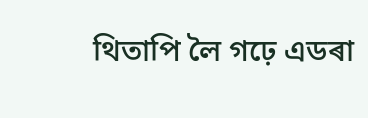থিতাপি লৈ গঢ়ে এডৰা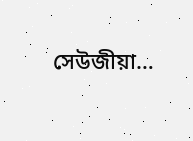সেউজীয়া…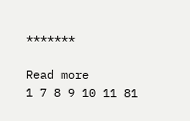*******

Read more
1 7 8 9 10 11 81